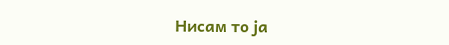Нисам то ја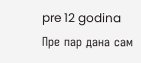pre 12 godina
Пре пар дана сам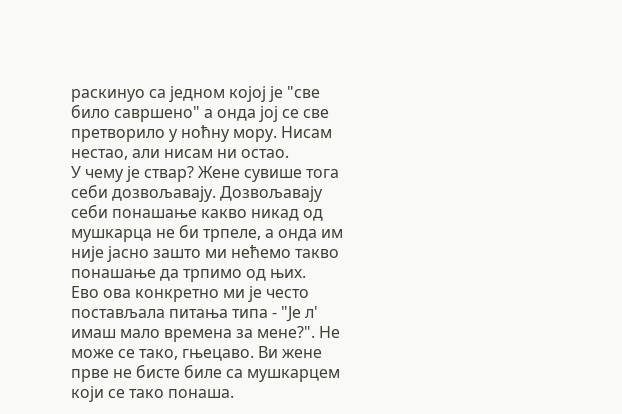раскинуо са једном којој је "све било савршено" а онда јој се све претворило у ноћну мору. Нисам нестао, али нисам ни остао.
У чему је ствар? Жене сувише тога себи дозвољавају. Дозвољавају себи понашање какво никад од мушкарца не би трпеле, а онда им није јасно зашто ми нећемо такво понашање да трпимо од њих.
Ево ова конкретно ми је често постављала питања типа - "Је л' имаш мало времена за мене?". Не може се тако, гњецаво. Ви жене прве не бисте биле са мушкарцем који се тако понаша.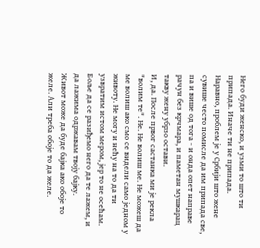Него буди женско, и узми то што ти припада. Иначе ти не припада.
Наравно, проблем је у Србији што жене сувише често помисле да им припада све, па и више од тога - и онда опет направе рачун без крчмара, и паметан мушкарац такву жену убрзо остави.
И, да. После првог састанка ми је рекла "волим те". Не. Не волиш ме. Не можеш да ме волиш ако смо се видели само једном у животу. Не могу и нећу на то да ти узвратим истом мером, јер то не осећам. Боље да се разиђемо него да те лажем, и да лажима одржавам твоју бајку.
Живот може да буде бајка ако обоје то желе. Али треба обоје то да желе.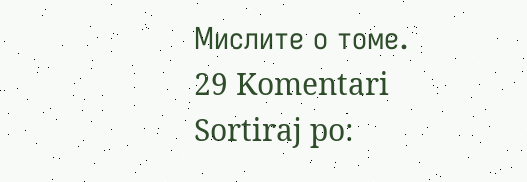Мислите о томе.
29 Komentari
Sortiraj po: